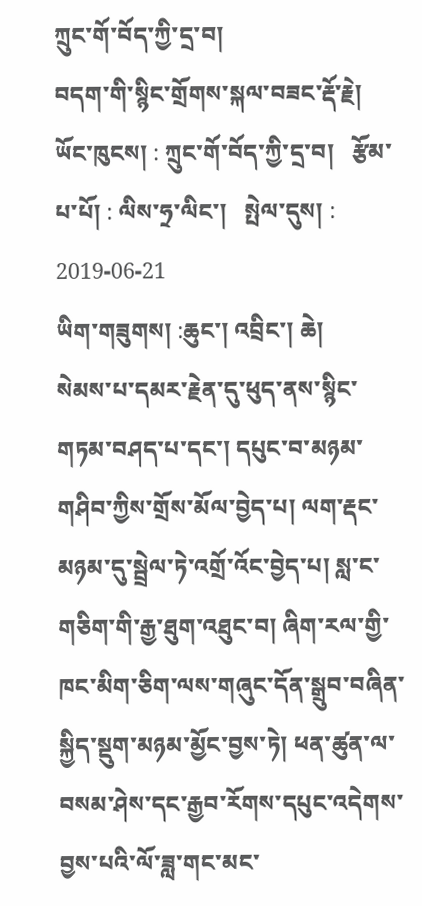ཀྲུང་གོ་བོད་ཀྱི་དྲ་བ།
བདག་གི་སྙིང་གྲོགས་སྐལ་བཟང་རྡོ་རྗེ།
ཡོང་ཁུངས། : ཀྲུང་གོ་བོད་ཀྱི་དྲ་བ།   རྩོམ་པ་པོ། : ལིས་ཧྲ་ལིང་།   སྤེལ་དུས། : 2019-06-21
ཡིག་གཟུགས། :ཆུང་། འབྲིང་། ཆེ།
སེམས་པ་དམར་རྗེན་དུ་ཕུད་ནས་སྙིང་གཏམ་བཤད་པ་དང་། དཔུང་བ་མཉམ་གཤིབ་ཀྱིས་གྲོས་མོལ་བྱེད་པ། ལག་རྡང་མཉམ་དུ་སྦྲེལ་ཏེ་འགྲོ་འོང་བྱེད་པ། སླ་ང་གཅིག་གི་རྒྱ་ཐུག་འཐུང་བ། ཞིག་རལ་གྱི་ཁང་མིག་ཅིག་ལས་གཞུང་དོན་སྒྲུབ་བཞིན་སྐྱིད་སྡུག་མཉམ་མྱོང་བྱས་ཏེ། ཕན་ཚུན་ལ་བསམ་ཤེས་དང་རྒྱབ་རོགས་དཔུང་འདེགས་བྱས་པའི་ལོ་ཟླ་གང་མང་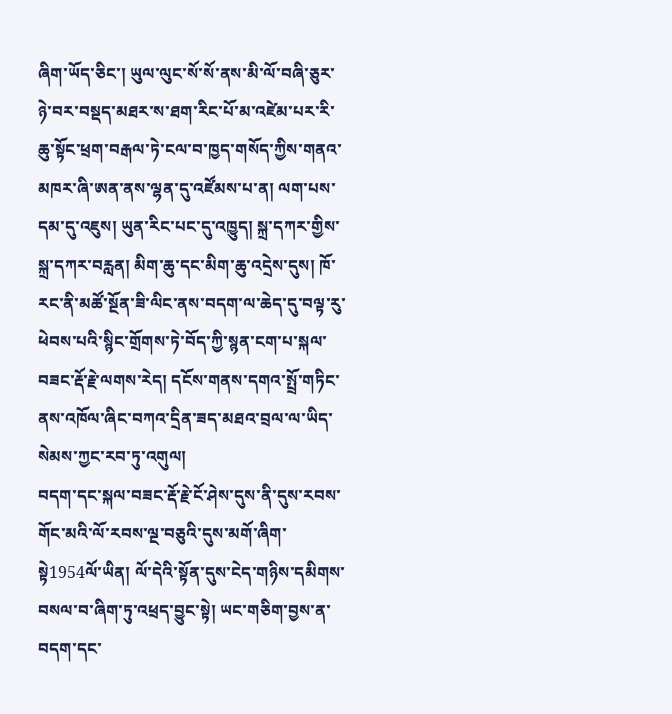ཞིག་ཡོད་ཅིང་། ཡུལ་ལུང་སོ་སོ་ནས་མི་ལོ་བཞི་ཅུར་ཉེ་བར་བསྡད་མཐར་ས་ཐག་རིང་པོ་མ་འཛེམ་པར་རི་ཆུ་སྟོང་ཕྲག་བརྒལ་ཏེ་ངལ་བ་ཁྱད་གསོད་ཀྱིས་གནའ་མཁར་ཞི་ཨན་ནས་ལྷན་དུ་འཛོམས་པ་ན། ལག་པས་དམ་དུ་འཇུས། ཡུན་རིང་པང་དུ་འཁྱུད། སྐྲ་དཀར་གྱིས་སྐྲ་དཀར་བརླན། མིག་ཆུ་དང་མིག་ཆུ་འདྲེས་དུས། ཁོ་རང་ནི་མཚོ་སྔོན་ཟི་ལིང་ནས་བདག་ལ་ཆེད་དུ་བལྟ་རུ་ཕེབས་པའི་སྙིང་གྲོགས་ཏེ་བོད་ཀྱི་སྙན་ངག་པ་སྐལ་བཟང་རྡོ་རྗེ་ལགས་རེད། དངོས་གནས་དགའ་སྤྲོ་གཏིང་ནས་འཁོལ་ཞིང་བཀའ་དྲིན་ཟད་མཐའ་བྲལ་ལ་ཡིད་སེམས་ཀྱང་རབ་ཏུ་འགུལ།
བདག་དང་སྐལ་བཟང་རྡོ་རྗེ་ངོ་ཤེས་དུས་ནི་དུས་རབས་གོང་མའི་ལོ་རབས་ལྔ་བཅུའི་དུས་མགོ་ཞིག་སྟེ1954ལོ་ཡིན། ལོ་དེའི་སྟོན་དུས་ངེད་གཉིས་དམིགས་བསལ་བ་ཞིག་ཏུ་འཕྲད་བྱུང་སྟེ། ཡང་གཅིག་བྱས་ན་བདག་དང་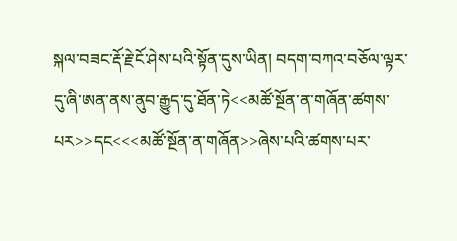སྐལ་བཟང་རྡོ་རྗེ་ངོ་ཤེས་པའི་སྟོན་དུས་ཡིན། བདག་བཀའ་བཅོལ་ལྟར་དུ་ཞི་ཨན་ནས་ནུབ་རྒྱུད་དུ་ཐོན་ཏེ<<མཚོ་སྔོན་ན་གཞོན་ཚགས་པར>>དང<<<མཚོ་སྔོན་ན་གཞོན>>ཞེས་པའི་ཚགས་པར་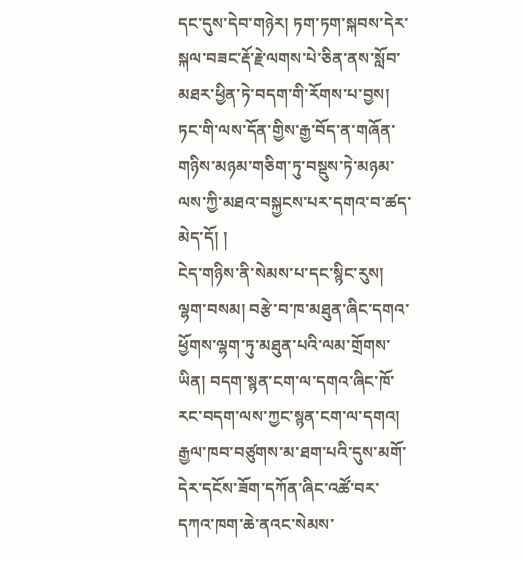དང་དུས་དེབ་གཉེར། ཏག་ཏག་སྐབས་དེར་སྐལ་བཟང་རྡོ་རྗེ་ལགས་པེ་ཅིན་ནས་སློབ་མཐར་ཕྱིན་ཏེ་བདག་གི་རོགས་པ་བྱས། ཏང་གི་ལས་དོན་གྱིས་རྒྱ་བོད་ན་གཞོན་གཉིས་མཉམ་གཅིག་ཏུ་བསྡུས་ཏེ་མཉམ་ལས་ཀྱི་མཐའ་བསྐྱངས་པར་དགའ་བ་ཚད་མེད་དོ། །
ངེད་གཉིས་ནི་སེམས་པ་དང་སྙིང་རུས། ལྷག་བསམ། བརྩེ་བ་ཁ་མཐུན་ཞིང་དགའ་ཕྱོགས་ལྷག་ཏུ་མཐུན་པའི་ལམ་གྲོགས་ཡིན། བདག་སྙན་ངག་ལ་དགའ་ཞིང་ཁོ་རང་བདག་ལས་ཀྱང་སྙན་ངག་ལ་དགའ།
རྒྱལ་ཁབ་བཙུགས་མ་ཐག་པའི་དུས་མགོ་དེར་དངོས་ཟོག་དཀོན་ཞིང་འཚོ་བར་དཀའ་ཁག་ཆེ་ནའང་སེམས་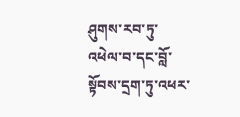ཤུགས་རབ་ཏུ་འཕེལ་བ་དང་བློ་སྟོབས་དྲག་ཏུ་འཕར་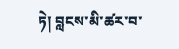ཏེ། བླངས་མི་ཚར་བ་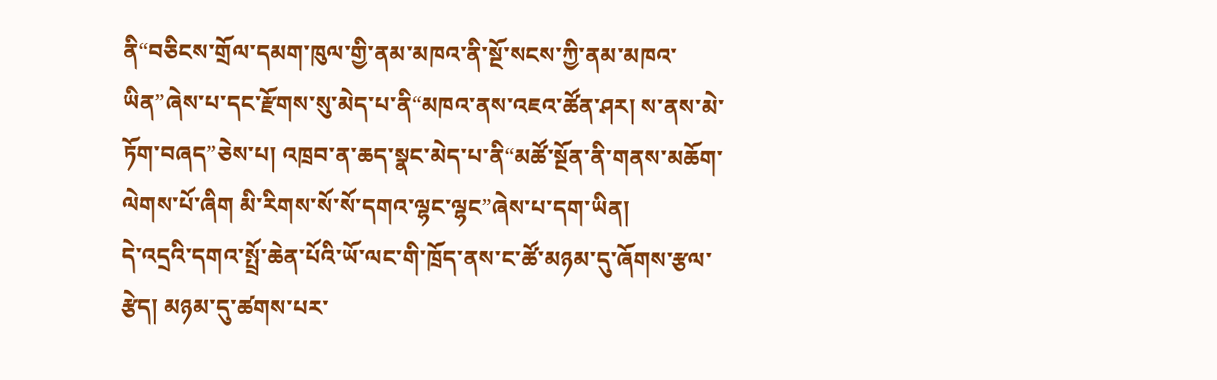ནི“བཅིངས་གྲོལ་དམག་ཁུལ་གྱི་ནམ་མཁའ་ནི་སྔོ་སངས་ཀྱི་ནམ་མཁའ་ཡིན”ཞེས་པ་དང་རྫོགས་སུ་མེད་པ་ནི“མཁའ་ནས་འཇའ་ཚོན་ཤར། ས་ནས་མེ་ཏོག་བཞད”ཅེས་པ། འཁྲབ་ན་ཆད་སྣང་མེད་པ་ནི“མཚོ་སྔོན་ནི་གནས་མཆོག་ལེགས་པོ་ཞིག མི་རིགས་སོ་སོ་དགའ་ལྷང་ལྷང”ཞེས་པ་དག་ཡིན།
དེ་འདྲའི་དགའ་སྤྲོ་ཆེན་པོའི་ཡོ་ལང་གི་ཁྲོད་ནས་ང་ཚོ་མཉམ་དུ་ཞོགས་རྩལ་རྩེད། མཉམ་དུ་ཚགས་པར་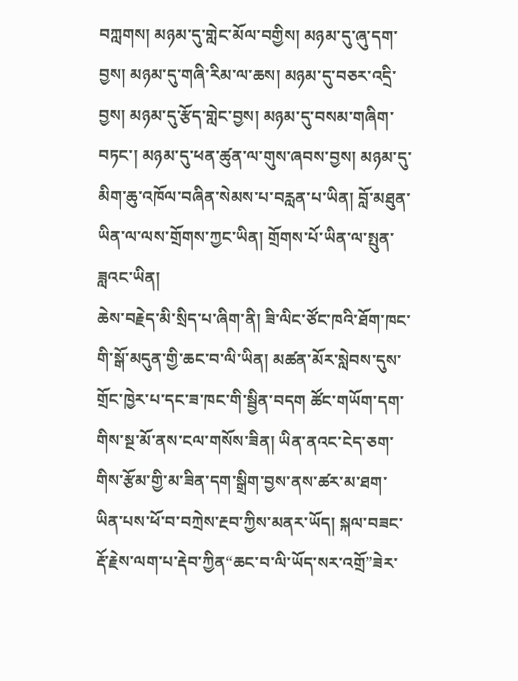བཀླགས། མཉམ་དུ་གླེང་མོལ་བགྱིས། མཉམ་དུ་ཞུ་དག་བྱས། མཉམ་དུ་གཞི་རིམ་ལ་ཆས། མཉམ་དུ་བཅར་འདྲི་བྱས། མཉམ་དུ་རྩོད་གླེང་བྱས། མཉམ་དུ་བསམ་གཞིག་བཏང་། མཉམ་དུ་ཕན་ཚུན་ལ་གུས་ཞབས་བྱས། མཉམ་དུ་མིག་ཆུ་འཁོལ་བཞིན་སེམས་པ་བརླན་པ་ཡིན། བློ་མཐུན་ཡིན་ལ་ལས་གྲོགས་ཀྱང་ཡིན། གྲོགས་པོ་ཡིན་ལ་སྤུན་ཟླའང་ཡིན།
ཆེས་བརྗེད་མི་སྲིད་པ་ཞིག་ནི། ཟི་ལིང་ཙོང་ཁའི་ཐོག་ཁང་གི་སྒོ་མདུན་གྱི་ཆང་བ་ལི་ཡིན། མཚན་མོར་སླེབས་དུས་གྲོང་ཁྱེར་པ་དང་ཟ་ཁང་གི་སྦྱིན་བདག ཚོང་གཡོག་དག་གིས་སྔ་མོ་ནས་ངལ་གསོས་ཟིན། ཡིན་ནའང་ངེད་ཅག་གིས་རྩོམ་གྱི་མ་ཟིན་དག་སྒྲིག་བྱས་ནས་ཚར་མ་ཐག་ཡིན་པས་ཕོ་བ་བཀྲེས་རྔབ་ཀྱིས་མནར་ཡོད། སྐལ་བཟང་རྡོ་རྗེས་ལག་པ་རྡེབ་ཀྱིན“ཆང་བ་ལི་ཡོད་སར་འགྲོ”ཟེར་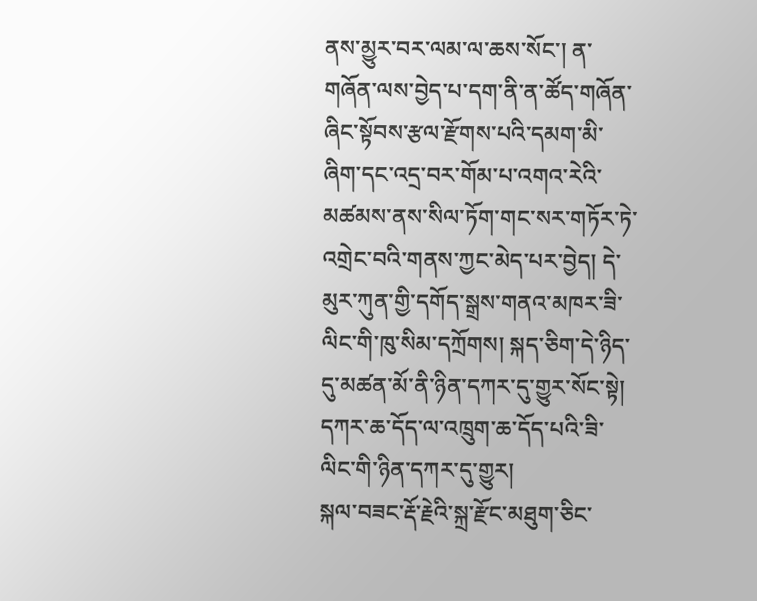ནས་མྱུར་བར་ལམ་ལ་ཆས་སོང་། ན་གཞོན་ལས་བྱེད་པ་དག་ནི་ན་ཚོད་གཞོན་ཞིང་སྟོབས་རྩལ་རྫོགས་པའི་དམག་མི་ཞིག་དང་འདྲ་བར་གོམ་པ་འགའ་རེའི་མཚམས་ནས་སིལ་ཏོག་གང་སར་གཏོར་ཏེ་འགྲེང་བའི་གནས་ཀྱང་མེད་པར་བྱེད། དེ་མུར་ཀུན་གྱི་དགོད་སྒྲས་གནའ་མཁར་ཟི་ལིང་གི་ཁུ་སིམ་དཀྲོགས། སྐད་ཅིག་དེ་ཉིད་དུ་མཚན་མོ་ནི་ཉིན་དཀར་དུ་གྱུར་སོང་སྟེ། དཀར་ཆ་དོད་ལ་འཁྲུག་ཆ་དོད་པའི་ཟི་ལིང་གི་ཉིན་དཀར་དུ་གྱུར།
སྐལ་བཟང་རྡོ་རྗེའི་སྐྲ་རྫོང་མཐུག་ཅིང་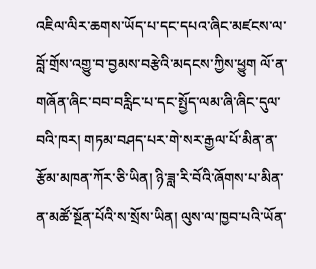འཇིལ་ལིར་ཆགས་ཡོད་པ་དང་དཔའ་ཞིང་མཛངས་ལ་བློ་གྲོས་འགྱུ་བ་བྱམས་བརྩེའི་མདངས་ཀྱིས་ཕྱུག ལོ་ན་གཞོན་ཞིང་བབ་བརླིང་པ་དང་སྤྱོད་ལམ་ཞི་ཞིང་དུལ་བའི་ཁར། གཏམ་བཤད་པར་གེ་སར་རྒྱལ་པོ་མིན་ན་རྩོམ་མཁན་ཀོར་ཅི་ཡིན། ཉི་ཟླ་རི་བོའི་ཞོགས་པ་མིན་ན་མཚོ་སྔོན་པོའི་ས་སྲོས་ཡིན། ལུས་ལ་ཁྱབ་པའི་ཡོན་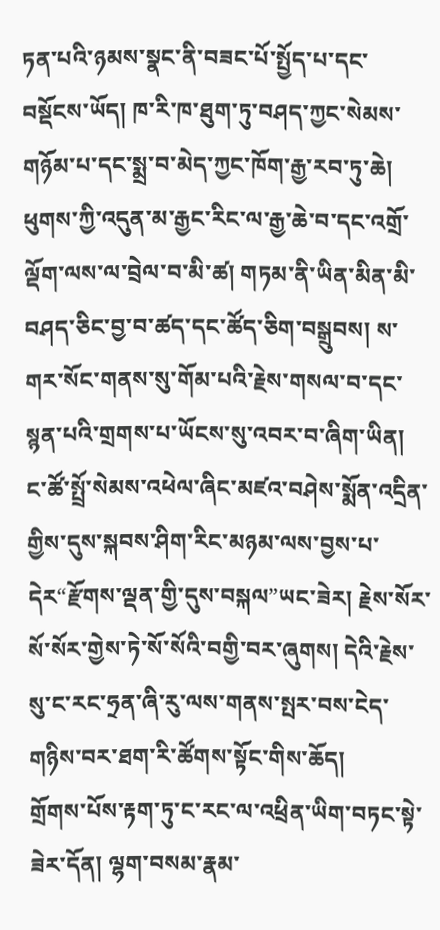ཏན་པའི་ཉམས་སྣང་ནི་བཟང་པོ་སྤྱོད་པ་དང་བསྡོངས་ཡོད། ཁ་རི་ཁ་ཐུག་ཏུ་བཤད་ཀྱང་སེམས་གཉོམ་པ་དང་སྨྲ་བ་མེད་ཀྱང་ཁོག་རྒྱ་རབ་ཏུ་ཆེ། ཕུགས་ཀྱི་འདུན་མ་རྒྱང་རིང་ལ་རྒྱ་ཆེ་བ་དང་འགྲོ་ལྡོག་ལས་ལ་བྲེལ་བ་མི་ཚ། གཏམ་ནི་ཡིན་མིན་མི་བཤད་ཅིང་བྱ་བ་ཚད་དང་ཚོད་ཅིག་བསྒྲུབས། ས་གར་སོང་གནས་སུ་གོམ་པའི་རྗེས་གསལ་བ་དང་སྙན་པའི་གྲགས་པ་ཡོངས་སུ་འབར་བ་ཞིག་ཡིན།
ང་ཚོ་སྤྲོ་སེམས་འཕེལ་ཞིང་མཛའ་བཤེས་སྨོན་འདྲིན་གྱིས་དུས་སྐབས་ཤིག་རིང་མཉམ་ལས་བྱས་པ་དེར“རྫོགས་ལྡན་གྱི་དུས་བསྐལ”ཡང་ཟེར། རྗེས་སོར་སོ་སོར་གྱེས་ཏེ་སོ་སོའི་བགྱི་བར་ཞུགས། དེའི་རྗེས་སུ་ང་རང་ཧྲན་ཞི་རུ་ལས་གནས་སྤར་བས་ངེད་གཉིས་བར་ཐག་རི་ཚོགས་སྟོང་གིས་ཆོད།
གྲོགས་པོས་རྟག་ཏུ་ང་རང་ལ་འཕྲིན་ཡིག་བཏང་སྟེ་ཟེར་དོན། ལྷག་བསམ་རྣམ་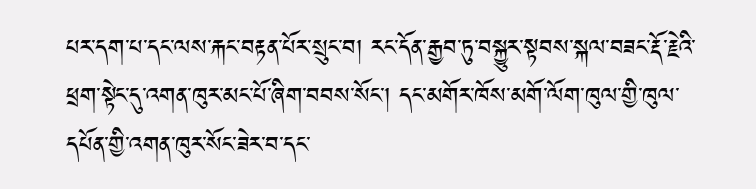པར་དག་པ་དང་ལས་རྐང་བརྟན་པོར་སྲུང་བ། རང་དོན་རྒྱབ་ཏུ་བསྐྱུར་སྟབས་སྐལ་བཟང་རྡོ་རྗེའི་ཕྲག་སྟེང་དུ་འགན་ཁུར་མང་པོ་ཞིག་བབས་སོང་། དང་མགོར་ཁོས་མགོ་ལོག་ཁུལ་གྱི་ཁུལ་དཔོན་གྱི་འགན་ཁུར་སོང་ཟེར་བ་དང་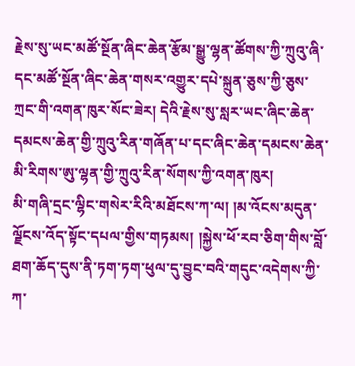རྗེས་སུ་ཡང་མཚོ་སྔོན་ཞིང་ཆེན་རྩོམ་སྒྱུ་ལྷན་ཚོགས་ཀྱི་ཀྲུའུ་ཞི་དང་མཚོ་སྔོན་ཞིང་ཆེན་གསར་འགྱུར་དཔེ་སྐྲུན་ཅུས་ཀྱི་ཅུས་ཀྲང་གི་འགན་ཁུར་སོང་ཟེར། དེའི་རྗེས་སུ་སླར་ཡང་ཞིང་ཆེན་དམངས་ཆེན་གྱི་ཀྲུའུ་རིན་གཞོན་པ་དང་ཞིང་ཆེན་དམངས་ཆེན་མི་རིགས་ཨུ་ལྷན་གྱི་ཀྲུའུ་རིན་སོགས་ཀྱི་འགན་ཁུར།
མི་གཞི་དྲང་ལྷིང་གསེར་རིའི་མཐོངས་ཀ་ལ། །མ་འོངས་མདུན་ལྗོངས་འོད་སྟོང་དཔལ་གྱིས་གཏམས། །སྐྱེས་ཕོ་རབ་ཅིག་གིས་བློ་ཐག་ཆོད་དུས་ནི་ཏག་ཏག་ཕུལ་དུ་བྱུང་བའི་གདུང་འདེགས་ཀྱི་ཀ་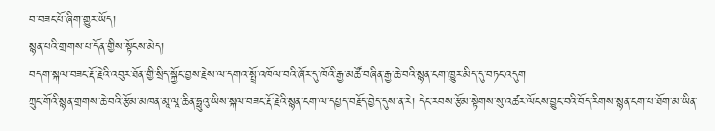བ་བཟང་པོ་ཞིག་གྱུར་ཡོད།
སྙན་པའི་གྲགས་པ་དོན་གྱིས་སྟོངས་མེད།
བདག་སྐལ་བཟང་རྡོ་རྗེའི་འབུར་ཐོན་གྱི་སྲིད་སྐྱོང་བྱས་རྗེས་ལ་དགའ་སྤྲོ་འཁོལ་བའི་ཞོར་དུ་ཁོའི་རྒྱ་མཚོ་བཞིན་རྒྱ་ཆེ་བའི་སྙན་ངག་ཁྱུར་མིད་དུ་བཏང་འདུག
ཀྲུང་གོའི་སྙན་གྲགས་ཆེ་བའི་རྩོམ་མཁན་མཱ་ལཱ་ཆིན་ཧྥུའུ་ཡིས་སྐལ་བཟང་རྡོ་རྗེའི་སྙན་ངག་ལ་དཔྱད་བརྗོད་བྱེད་དུས་ན་རེ། དེང་རབས་རྩོམ་སྟེགས་སུ་འཚར་ལོངས་བྱུང་བའི་བོད་རིགས་སྙན་ངག་པ་ཐོག་མ་ཡིན་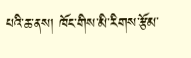པའི་ཆ་ནས། ཁོང་གིས་མི་རིགས་རྩོམ་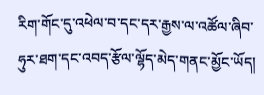རིག་གོང་དུ་འཕེལ་བ་དང་དར་རྒྱས་ལ་འཚོལ་ཞིབ་ཧུར་ཐག་དང་འབད་རྩོལ་ལྷོད་མེད་གནང་མྱོང་ཡོད།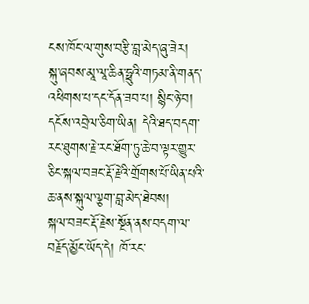ངས་ཁོང་ལ་གུས་བརྩི་བླ་མེད་ཞུ་ཟེར།
སྐུ་ཞབས་མཱ་ལཱ་ཆིན་ཧྥུའི་གཏམ་ནི་གནད་འཕིགས་པ་དང་དོན་ཟབ་པ། སྙིང་ཉེ་བ། དངོས་འབྲེལ་ཅིག་ཡིན། དེའི་ཐད་བདག་རང་ཐུགས་རྗེ་རང་ཐོག་ཏུ་ཆེ་བ་ལྟར་གྱུར་ཅིང་སྐལ་བཟང་རྡོ་རྗེའི་གྲོགས་པོ་ཡིན་པའི་ཆ་ནས་སྐུལ་ལྕག་བླ་མེད་ཐེབས།
སྐལ་བཟང་རྡོ་རྗེས་སྔོན་ནས་བདག་ལ་བརྗོད་མྱོང་ཡོད་དེ། ཁོ་རང་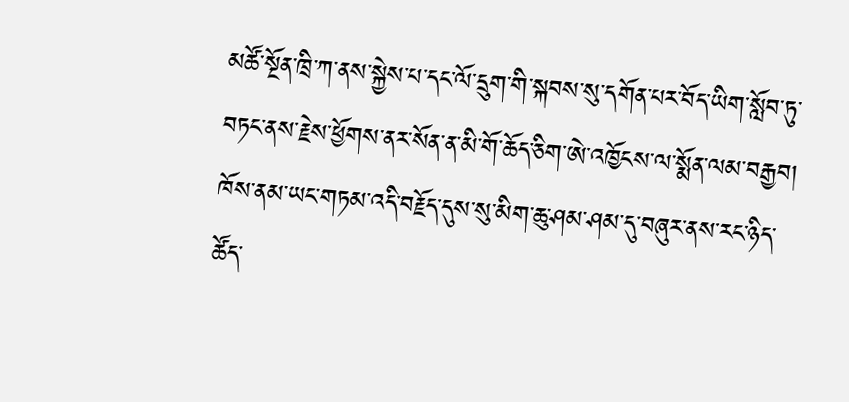མཚོ་སྔོན་ཁྲི་ཀ་ནས་སྐྱེས་པ་དང་ལོ་དྲུག་གི་སྐབས་སུ་དགོན་པར་བོད་ཡིག་སློབ་ཏུ་བཏང་ནས་རྗེས་ཕྱོགས་ནར་སོན་ན་མི་གོ་ཆོད་ཅིག་ཨེ་འཁྱོངས་ལ་སྨོན་ལམ་བརྒྱབ། ཁོས་ནམ་ཡང་གཏམ་འདི་བརྗོད་དུས་སུ་མིག་ཆུ་ཤམ་ཤམ་དུ་བཞུར་ནས་རང་ཉིད་ཚོད་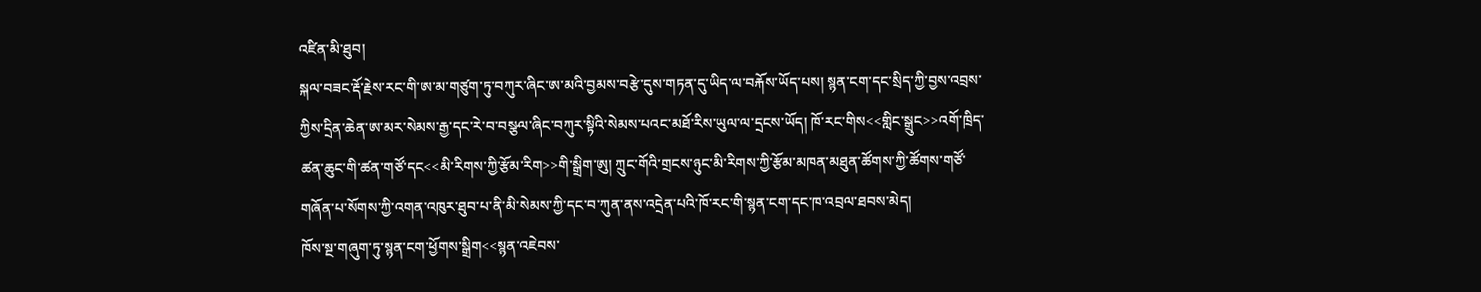འཛིན་མི་ཐུབ།
སྐལ་བཟང་རྡོ་རྗེས་རང་གི་ཨ་མ་གཙུག་ཏུ་བཀུར་ཞིང་ཨ་མའི་བྱམས་བརྩེ་དུས་གཏན་དུ་ཡིད་ལ་བརྐོས་ཡོད་པས། སྙན་ངག་དང་སྲིད་ཀྱི་བྱས་འབྲས་ཀྱིས་དྲིན་ཆེན་ཨ་མར་སེམས་རྒྱ་དང་རེ་བ་བསྩལ་ཞིང་བཀུར་སྟིའི་སེམས་པའང་མཐོ་རིས་ཡུལ་ལ་དྲངས་ཡོད། ཁོ་རང་གིས<<གླིང་སྒྲུང>>འགོ་ཁྲིད་ཚན་ཆུང་གི་ཚན་གཙོ་དང<<མི་རིགས་ཀྱི་རྩོམ་རིག>>གི་སྒྲིག་ཨུ། ཀྲུང་གོའི་གྲངས་ཉུང་མི་རིགས་ཀྱི་རྩོམ་མཁན་མཐུན་ཚོགས་ཀྱི་ཚོགས་གཙོ་གཞོན་པ་སོགས་ཀྱི་འགན་འཁུར་ཐུབ་པ་ནི་མི་སེམས་ཀྱི་དང་བ་ཀུན་ནས་འདྲེན་པའི་ཁོ་རང་གི་སྙན་ངག་དང་ཁ་འབྲལ་ཐབས་མེད།
ཁོས་སྔ་གཞུག་ཏུ་སྙན་ངག་ཕྱོགས་སྒྲིག<<སྙན་འཇེབས་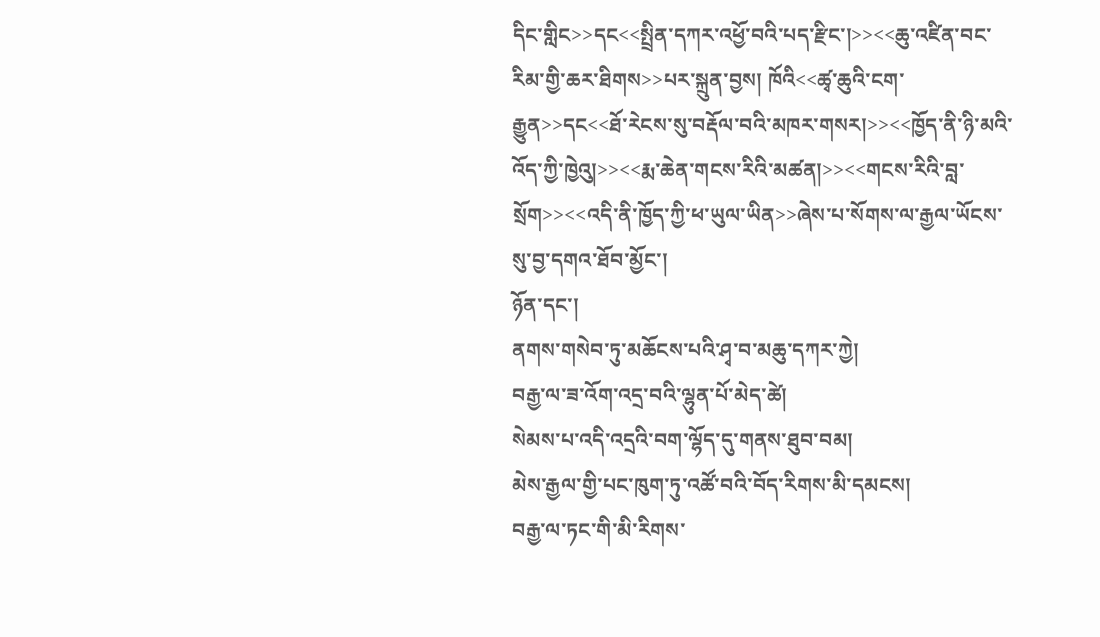དིང་གླིང>>དང<<སྤྲིན་དཀར་འཕྱོ་བའི་པད་རྫིང་།>><<ཆུ་འཛིན་བང་རིམ་གྱི་ཆར་ཐིགས>>པར་སྐྲུན་བྱས། ཁོའི<<ཚྭ་ཆུའི་ངག་རྒྱུན>>དང<<ཐོ་རེངས་སུ་བརྡོལ་བའི་མཁར་གསར།>><<ཁྱོད་ནི་ཉི་མའི་འོད་ཀྱི་ཁྱེའུ།>><<རྨ་ཆེན་གངས་རིའི་མཚན།>><<གངས་རིའི་བླ་སྲོག>><<འདི་ནི་ཁྱོད་ཀྱི་ཕ་ཡུལ་ཡིན>>ཞེས་པ་སོགས་ལ་རྒྱལ་ཡོངས་སུ་བྱ་དགའ་ཐོབ་མྱོང་།
ཉོན་དང་།
ནགས་གསེབ་ཏུ་མཆོངས་པའི་ཤྭ་བ་མཆུ་དཀར་ཀྱེ།
བརྒྱ་ལ་ཟ་འོག་འདྲ་བའི་ལྷུན་པོ་མེད་ཚེ།
སེམས་པ་འདི་འདྲའི་བག་ལྷོད་དུ་གནས་ཐུབ་བམ།
མེས་རྒྱལ་གྱི་པང་ཁུག་ཏུ་འཚོ་བའི་བོད་རིགས་མི་དམངས།
བརྒྱ་ལ་ཏང་གི་མི་རིགས་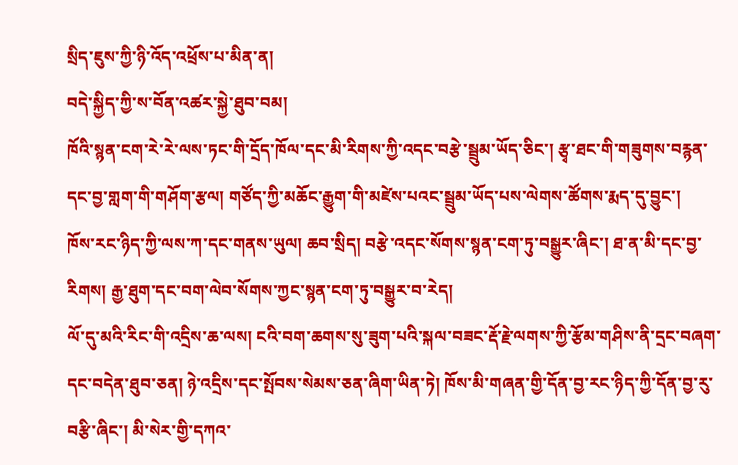སྲིད་ཇུས་ཀྱི་ཉི་འོད་འཕྲོས་པ་མིན་ན།
བདེ་སྐྱིད་ཀྱི་ས་བོན་འཚར་སྐྱེ་ཐུབ་བམ།
ཁོའི་སྙན་ངག་རེ་རེ་ལས་ཏང་གི་དྲོད་ཁོལ་དང་མི་རིགས་ཀྱི་འདང་བརྩེ་སྦྲུམ་ཡོད་ཅིང་། རྩྭ་ཐང་གི་གཟུགས་བརྙན་དང་བྱ་གླག་གི་གཤོག་རྩལ། གཙོད་ཀྱི་མཆོང་རྒྱུག་གི་མཛེས་པའང་སྦྲུམ་ཡོད་པས་ལེགས་ཚོགས་རྨད་དུ་བྱུང་།
ཁོས་རང་ཉིད་ཀྱི་ལས་ཀ་དང་གནས་ཡུལ། ཆབ་སྲིད། བརྩེ་འདང་སོགས་སྙན་ངག་ཏུ་བསྒྱུར་ཞིང་། ཐ་ན་མི་དང་བྱ་རིགས། རྒྱ་ཐུག་དང་བག་ལེབ་སོགས་ཀྱང་སྙན་ངག་ཏུ་བསྒྱུར་བ་རེད།
ལོ་དུ་མའི་རིང་གི་འདྲིས་ཆ་ལས། ངའི་བག་ཆགས་སུ་ཟུག་པའི་སྐལ་བཟང་རྡོ་རྗེ་ལགས་ཀྱི་རྩོམ་གཤིས་ནི་དྲང་བཞག་དང་བདེན་ཐུབ་ཅན། ཉེ་འདྲིས་དང་སྤོབས་སེམས་ཅན་ཞིག་ཡིན་ཏེ། ཁོས་མི་གཞན་གྱི་དོན་བྱ་རང་ཉིད་ཀྱི་དོན་བྱ་རུ་བརྩི་ཞིང་། མི་སེར་གྱི་དཀའ་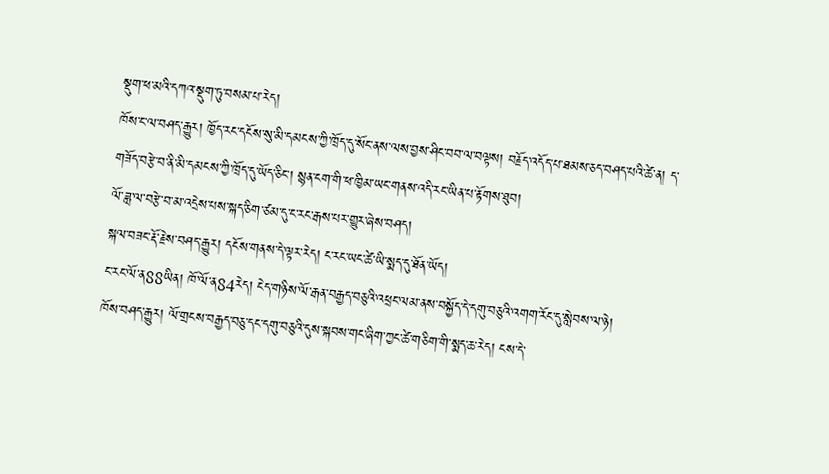སྡུག་ཕ་མའི་དཀའ་སྡུག་ཏུ་བསམ་པ་རེད།
ཁོས་ང་ལ་བཤད་རྒྱུར། ཁྱོད་རང་དངོས་སུ་མི་དམངས་ཀྱི་ཁྲོད་དུ་སོང་ནས་ལས་བྱས་ཤིང་བབ་ལ་བལྟས། བརྗོད་འདོད་པ་ཐམས་ཅད་བཤད་པའི་ཚེ་ན། ད་གཟོད་བརྩེ་བ་ནི་མི་དམངས་ཀྱི་ཁྲོད་དུ་ཡོད་ཅིང་། སྙན་ངག་གི་ཕ་ཁྱིམ་ཡང་གནས་འདི་རང་ཡིན་པ་རྟོགས་ཐུབ།
ལོ་ཟླ་ལ་བརྩེ་བ་མ་འདྲེས་པས་སྐད་ཅིག་ཙམ་དུ་ང་རང་རྒས་པར་གྱུར་ཞེས་བཤད།
སྐལ་བཟང་རྡོ་རྗེས་བཤད་རྒྱུར། དངོས་གནས་དེ་ལྟར་རེད། ང་རང་ཡང་ཚེ་ཡི་སྨད་དུ་ཐོན་ཡོད།
ང་རང་ལོ་ན88ཡིན། ཁོ་ལོ་ན84རེད། ངེད་གཉིས་ལོ་རྒན་བརྒྱད་བཅུའི་འཕྲང་ལམ་ནས་བསྐྱོད་དེ་དགུ་བཅུའི་འགག་རོང་དུ་སླེབས་ལ་ཉེ།
ཁོས་བཤད་རྒྱུར། ལོ་གྲངས་བརྒྱད་བཅུ་དང་དགུ་བཅུའི་དུས་སྐབས་གང་ཞིག་ཀྱང་ཚེ་གཅིག་གི་སྨད་ཆ་རེད། ངས་དེ་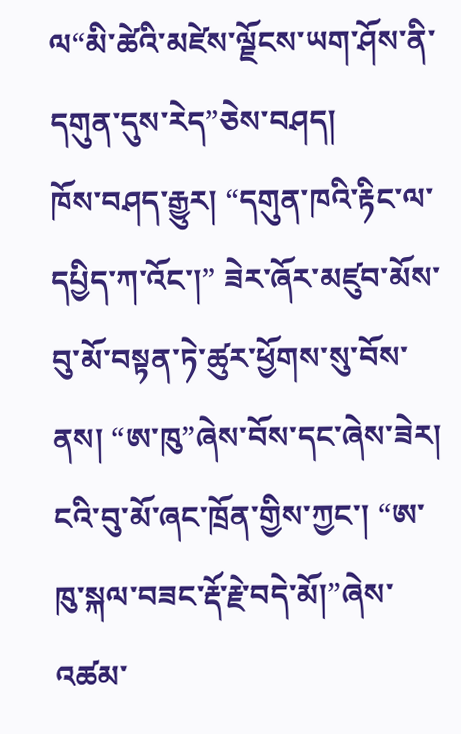ལ“མི་ཚེའི་མཛེས་ལྗོངས་ཡག་ཤོས་ནི་དགུན་དུས་རེད”ཅེས་བཤད།
ཁོས་བཤད་རྒྱུར། “དགུན་ཁའི་རྟིང་ལ་དཔྱིད་ཀ་འོང་།” ཟེར་ཞོར་མཛུབ་མོས་བུ་མོ་བསྟན་ཏེ་ཚུར་ཕྱོགས་སུ་བོས་ནས། “ཨ་ཁུ”ཞེས་བོས་དང་ཞེས་ཟེར།
ངའི་བུ་མོ་ཞང་ཁྲོན་གྱིས་ཀྱང་། “ཨ་ཁུ་སྐལ་བཟང་རྡོ་རྗེ་བདེ་མོ།”ཞེས་འཚམ་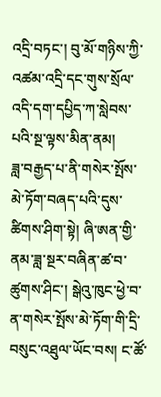འདྲི་བཏང་། བུ་མོ་གཉིས་ཀྱི་འཚམ་འདྲི་དང་གུས་སྲོལ་འདི་དག་དཔྱིད་ཀ་སླེབས་པའི་སྔ་ལྟས་མིན་ནམ།
ཟླ་བརྒྱད་པ་ནི་གསེར་སྤོས་མེ་ཏོག་བཞད་པའི་དུས་ཚིགས་ཤིག་སྟེ། ཞི་ཨན་གྱི་ནམ་ཟླ་སྔར་བཞིན་ཚ་བ་ཚུགས་ཤིང་། སྒེའུ་ཁུང་ཕྱེ་བ་ན་གསེར་སྤོས་མེ་ཏོག་གི་དྲི་བསུང་འཐུལ་ཡོང་བས། ང་ཚོ་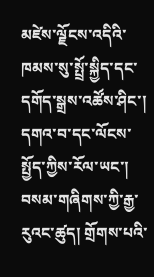མཛེས་ལྗོངས་འདིའི་ཁམས་སུ་སྤྲོ་སྐྱིད་དང་དགོད་སྒྲས་འཚོས་ཤིང་། དགའ་བ་དང་ལོངས་སྤྱོད་ཀྱིས་རོལ་ཡང་། བསམ་གཞིགས་ཀྱི་རྒྱ་རུའང་ཚུད། གྲོགས་པའི་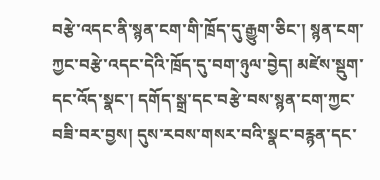བརྩེ་འདང་ནི་སྙན་ངག་གི་ཁྲོད་དུ་རྒྱུག་ཅིང་། སྙན་ངག་ཀྱང་བརྩེ་འདང་དེའི་ཁྲོད་དུ་བག་ཉུལ་བྱེད། མཛེས་སྡུག་དང་འོད་སྣང་། དགོད་སྒྲ་དང་བརྩེ་བས་སྙན་ངག་ཀྱང་བཟི་བར་བྱས། དུས་རབས་གསར་བའི་སྣང་བརྙན་དང་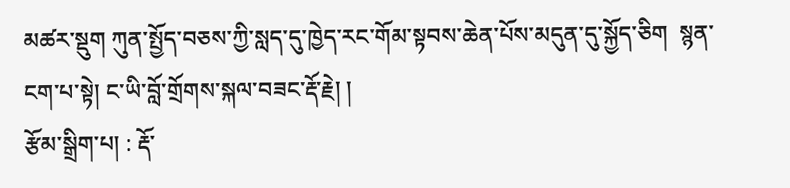མཚར་སྡུག ཀུན་སྤྱོད་བཅས་ཀྱི་སླད་དུ་ཁྱེད་རང་གོམ་སྟབས་ཆེན་པོས་མདུན་དུ་སྐྱོད་ཅིག  སྙན་ངག་པ་སྟེ། ང་ཡི་བློ་གྲོགས་སྐལ་བཟང་རྡོ་རྗེ། །
རྩོམ་སྒྲིག་པ། : རྡོ་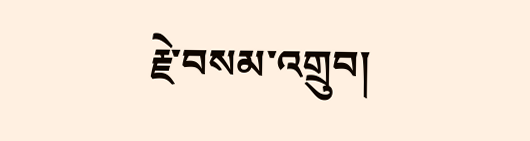རྗེ་བསམ་འགྲུབ།